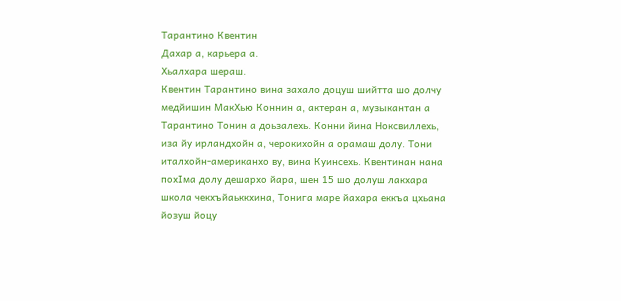Тарантино Квентин
Дахар а, карьера а.
Хьалхара шераш.
Квентин Тарантино вина захало доцуш шийтта шо долчу медйишин МакХью Коннин а, актеран а, музыкантан а Тарантино Тонин а доьзалехь. Конни йина Ноксвиллехь, иза йу ирландхойн а, черокихойн а орамаш долу. Тони италхойн-американхо ву, вина Куинсехь. Квентинан нана похӀма долу дешархо йара, шен 15 шо долуш лакхара школа чекхъйаьккхина, Тонига маре йахара еккъа цхьана йозуш йоцу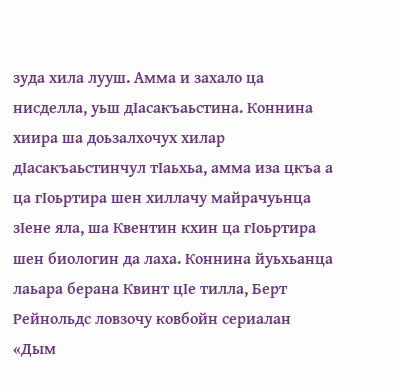зуда хила лууш. Амма и захало ца нисделла, уьш дӀасакъаьстина. Коннина хиира ша доьзалхочух хилар дӀасакъаьстинчул тӀаьхьа, амма иза цкъа а ца гӀоьртира шен хиллачу майрачуьнца зӀене яла, ша Квентин кхин ца гӀоьртира шен биологин да лаха. Коннина йуьхьанца лаьара берана Квинт цӀе тилла, Берт Рейнольдс ловзочу ковбойн сериалан «Дым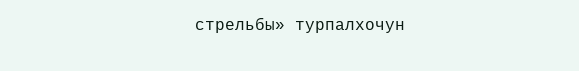стрельбы» турпалхочун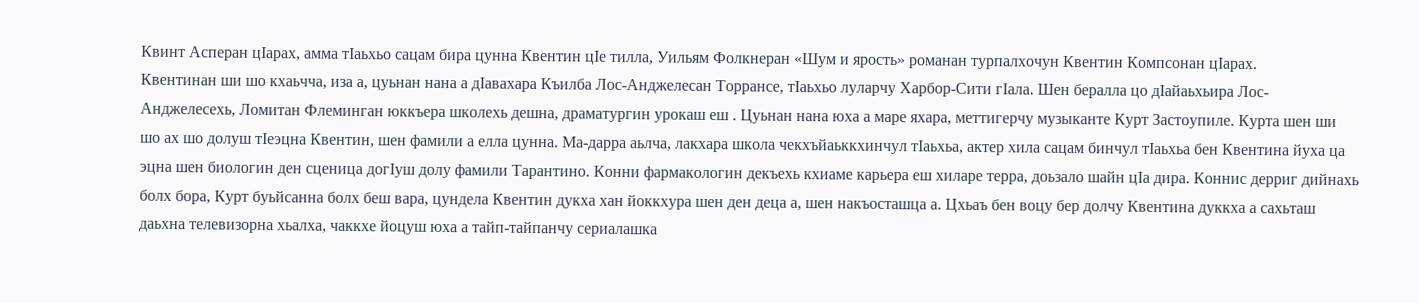Квинт Асперан цӀарах, амма тӀаьхьо сацам бира цунна Квентин цӀе тилла, Уильям Фолкнеран «Шум и ярость» романан турпалхочун Квентин Компсонан цӀарах.
Квентинан ши шо кхаьчча, иза а, цуьнан нана а дӀавахара Къилба Лос-Анджелесан Торрансе, тӀаьхьо луларчу Харбор-Сити гӀала. Шен бералла цо дӀайаьхьира Лос-Анджелесехь, Ломитан Флеминган юккъера школехь дешна, драматургин урокаш еш . Цуьнан нана юха а маре яхара, меттигерчу музыканте Курт Застоупиле. Курта шен ши шо ах шо долуш тӀеэцна Квентин, шен фамили а елла цунна. Ма-дарра аьлча, лакхара школа чекхъйаьккхинчул тӀаьхьа, актер хила сацам бинчул тӀаьхьа бен Квентина йуха ца эцна шен биологин ден сценица догӀуш долу фамили Тарантино. Конни фармакологин декъехь кхиаме карьера еш хиларе терра, доьзало шайн цӀа дира. Коннис дерриг дийнахь болх бора, Курт буьйсанна болх беш вара, цундела Квентин дукха хан йоккхура шен ден деца а, шен накъосташца а. Цхьаъ бен воцу бер долчу Квентина дуккха а сахьташ даьхна телевизорна хьалха, чаккхе йоцуш юха а тайп-тайпанчу сериалашка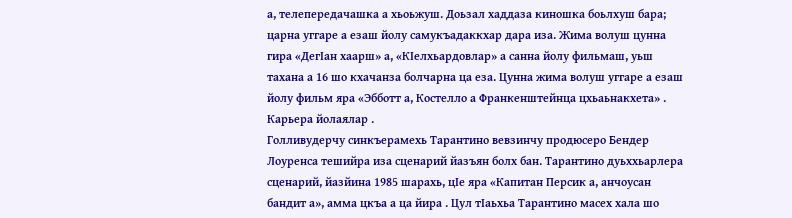а, телепередачашка а хьоьжуш. Доьзал хаддаза киношка боьлхуш бара; царна уггаре а езаш йолу самукъадаккхар дара иза. Жима волуш цунна гира «ДегӀан хаарш» а, «КӀелхьардовлар» а санна йолу фильмаш, уьш тахана а 16 шо кхачанза болчарна ца еза. Цунна жима волуш уггаре а езаш йолу фильм яра «Эбботт а, Костелло а Франкенштейнца цхьаьнакхета» .
Карьера йолаялар .
Голливудерчу синкъерамехь Тарантино вевзинчу продюсеро Бендер Лоуренса тешийра иза сценарий йазъян болх бан. Тарантино дуьххьарлера сценарий, йазйина 1985 шарахь, цӀе яра «Капитан Персик а, анчоусан бандит а», амма цкъа а ца йира . Цул тӀаьхьа Тарантино масех хала шо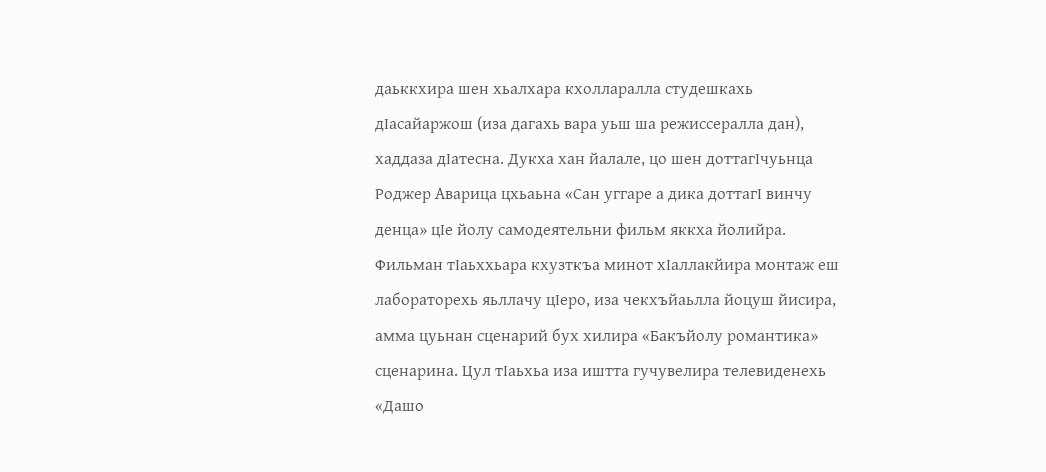даьккхира шен хьалхара кхолларалла студешкахь дӀасайаржош (иза дагахь вара уьш ша режиссералла дан), хаддаза дӀатесна. Дукха хан йалале, цо шен доттагӀчуьнца Роджер Аварица цхьаьна «Сан уггаре а дика доттагӀ винчу денца» цӀе йолу самодеятельни фильм яккха йолийра. Фильман тӀаьххьара кхузткъа минот хӀаллакйира монтаж еш лабораторехь яьллачу цӀеро, иза чекхъйаьлла йоцуш йисира, амма цуьнан сценарий бух хилира «Бакъйолу романтика» сценарина. Цул тӀаьхьа иза иштта гучувелира телевиденехь «Дашо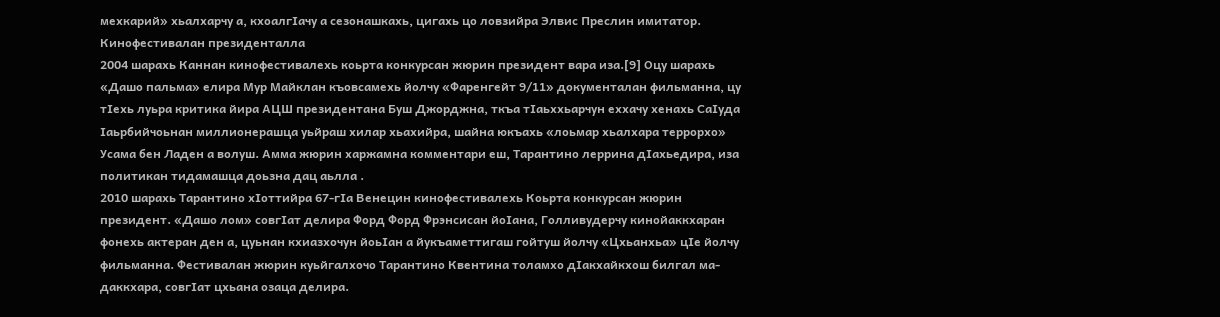мехкарий» хьалхарчу а, кхоалгӀачу а сезонашкахь, цигахь цо ловзийра Элвис Преслин имитатор.
Кинофестивалан президенталла
2004 шарахь Каннан кинофестивалехь коьрта конкурсан жюрин президент вара иза.[9] Оцу шарахь «Дашо пальма» елира Мур Майклан къовсамехь йолчу «Фаренгейт 9/11» документалан фильманна, цу тӀехь луьра критика йира АЦШ президентана Буш Джорджна, ткъа тӀаьххьарчун еххачу хенахь СаӀуда Ӏаьрбийчоьнан миллионерашца уьйраш хилар хьахийра, шайна юкъахь «лоьмар хьалхара террорхо» Усама бен Ладен а волуш. Амма жюрин харжамна комментари еш, Тарантино леррина дӀахьедира, иза политикан тидамашца доьзна дац аьлла .
2010 шарахь Тарантино хӀоттийра 67-гӀа Венецин кинофестивалехь Коьрта конкурсан жюрин президент. «Дашо лом» совгӀат делира Форд Форд Фрэнсисан йоӀана, Голливудерчу кинойаккхаран фонехь актеран ден а, цуьнан кхиазхочун йоьӀан а йукъаметтигаш гойтуш йолчу «Цхьанхьа» цӀе йолчу фильманна. Фестивалан жюрин куьйгалхочо Тарантино Квентина толамхо дӀакхайкхош билгал ма-даккхара, совгӀат цхьана озаца делира.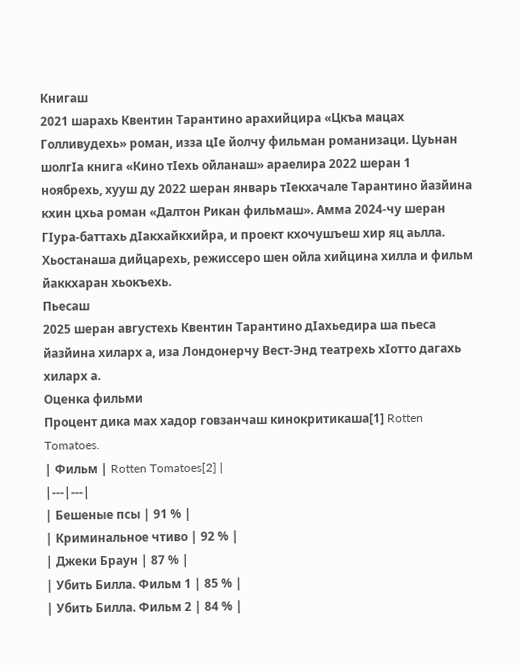Книгаш
2021 шарахь Квентин Тарантино арахийцира «Цкъа мацах Голливудехь» роман, изза цӀе йолчу фильман романизаци. Цуьнан шолгӀа книга «Кино тӀехь ойланаш» араелира 2022 шеран 1 ноябрехь, хууш ду 2022 шеран январь тӀекхачале Тарантино йазйина кхин цхьа роман «Далтон Рикан фильмаш». Амма 2024-чу шеран ГӀура-баттахь дӀакхайкхийра, и проект кхочушъеш хир яц аьлла. Хьостанаша дийцарехь, режиссеро шен ойла хийцина хилла и фильм йаккхаран хьокъехь.
Пьесаш
2025 шеран августехь Квентин Тарантино дӀахьедира ша пьеса йазйина хиларх а, иза Лондонерчу Вест-Энд театрехь хӀотто дагахь хиларх а.
Оценка фильми
Процент дика мах хадор говзанчаш кинокритикаша[1] Rotten Tomatoes.
| Фильм | Rotten Tomatoes[2] |
|---|---|
| Бешеные псы | 91 % |
| Криминальное чтиво | 92 % |
| Джеки Браун | 87 % |
| Убить Билла. Фильм 1 | 85 % |
| Убить Билла. Фильм 2 | 84 % |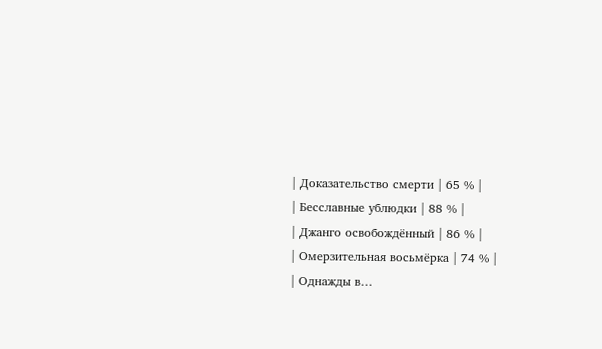| Доказательство смерти | 65 % |
| Бесславные ублюдки | 88 % |
| Джанго освобождённый | 86 % |
| Омерзительная восьмёрка | 74 % |
| Однажды в…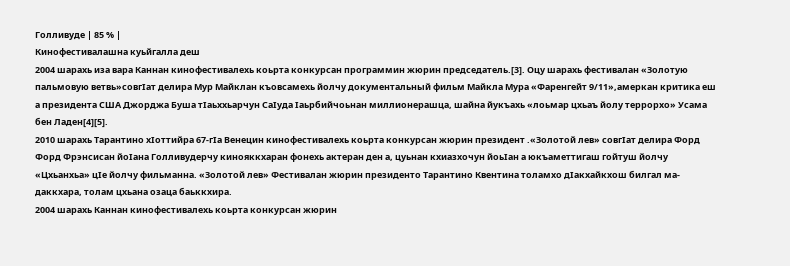Голливуде | 85 % |
Кинофестивалашна куьйгалла деш
2004 шарахь иза вара Каннан кинофестивалехь коьрта конкурсан программин жюрин председатель.[3]. Оцу шарахь фестивалан «Золотую пальмовую ветвь»совгӀат делира Мур Майклан къовсамехь йолчу документальный фильм Майкла Мура «Фаренгейт 9/11»,амеркан критика еш а президента США Джорджа Буша тӀаьххьарчун СаӀуда Ӏаьрбийчоьнан миллионерашца, шайна йукъахь «лоьмар цхьаъ йолу террорхо» Усама бен Ладен[4][5].
2010 шарахь Тарантино хӀоттийра 67-гӀа Венецин кинофестивалехь коьрта конкурсан жюрин президент .«Золотой лев» совгӀат делира Форд Форд Фрэнсисан йоӀана Голливудерчу кинояккхаран фонехь актеран ден а, цуьнан кхиазхочун йоьӀан а юкъаметтигаш гойтуш йолчу «Цхьанхьа» цӀе йолчу фильманна. «Золотой лев» Фестивалан жюрин президенто Тарантино Квентина толамхо дӀакхайкхош билгал ма-даккхара, толам цхьана озаца баьккхира.
2004 шарахь Каннан кинофестивалехь коьрта конкурсан жюрин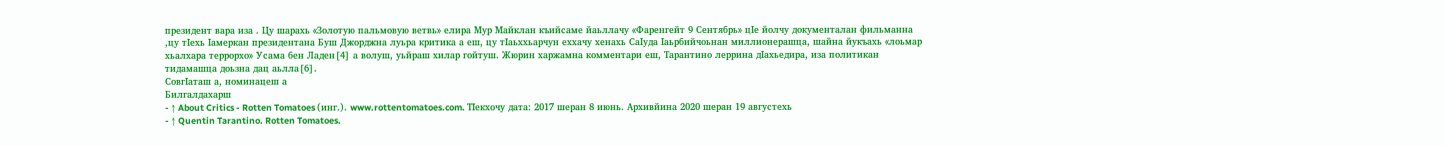президент вара иза . Цу шарахь «Золотую пальмовую ветвь» елира Мур Майклан къийсаме йаьллачу «Фаренгейт 9 Сентябрь» цӀе йолчу документалан фильманна ,цу тӀехь Ӏамеркан президентана Буш Джорджна луьра критика а еш, цу тӀаьххьарчун еххачу хенахь СаӀуда Ӏаьрбийчоьнан миллионерашца, шайна йукъахь «лоьмар хьалхара террорхо» Усама бен Ладен[4] а волуш, уьйраш хилар гойтуш. Жюрин харжамна комментари еш, Тарантино леррина дӀахьедира, иза политикан тидамашца доьзна дац аьлла[6].
СовгӀаташ а, номинацеш а
Билгалдахарш
- ↑ About Critics - Rotten Tomatoes (инг.). www.rottentomatoes.com. ТӀекхочу дата: 2017 шеран 8 июнь. Архивйина 2020 шеран 19 августехь
- ↑ Quentin Tarantino. Rotten Tomatoes.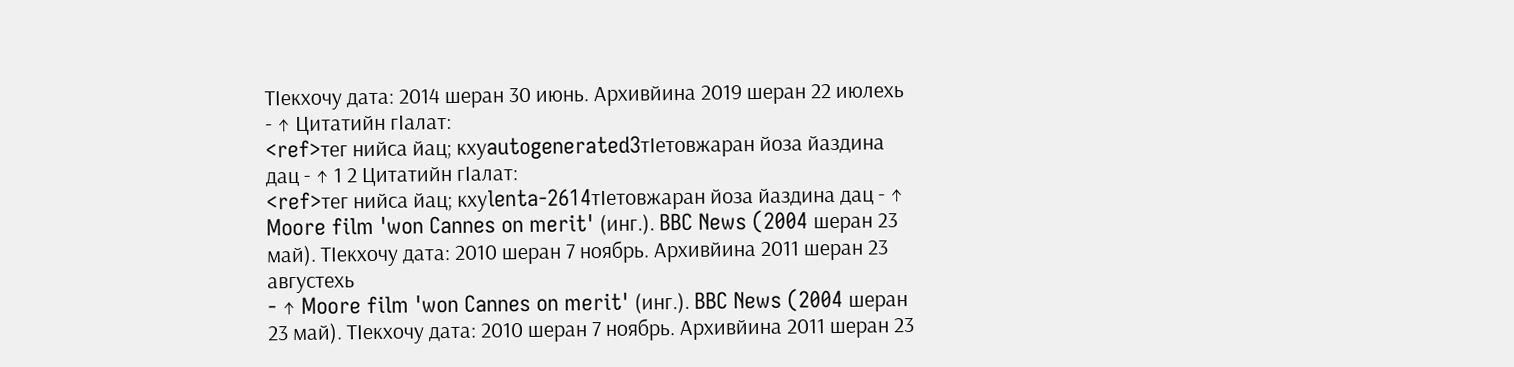ТӀекхочу дата: 2014 шеран 30 июнь. Архивйина 2019 шеран 22 июлехь
- ↑ Цитатийн гӀалат:
<ref>тег нийса йац; кхуautogenerated3тIетовжаран йоза йаздина дац - ↑ 1 2 Цитатийн гӀалат:
<ref>тег нийса йац; кхуlenta-2614тIетовжаран йоза йаздина дац - ↑ Moore film 'won Cannes on merit' (инг.). BBC News (2004 шеран 23 май). ТӀекхочу дата: 2010 шеран 7 ноябрь. Архивйина 2011 шеран 23 августехь
- ↑ Moore film 'won Cannes on merit' (инг.). BBC News (2004 шеран 23 май). ТӀекхочу дата: 2010 шеран 7 ноябрь. Архивйина 2011 шеран 23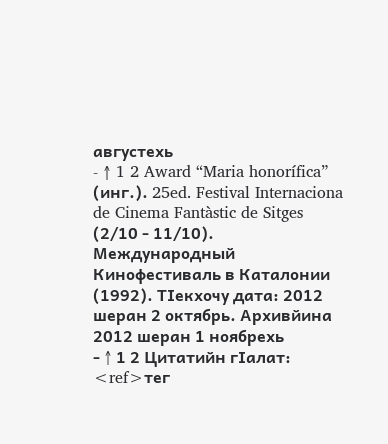августехь
- ↑ 1 2 Award “Maria honorífica” (инг.). 25ed. Festival Internaciona de Cinema Fantàstic de Sitges (2/10 - 11/10). Международный Кинофестиваль в Каталонии (1992). ТӀекхочу дата: 2012 шеран 2 октябрь. Архивйина 2012 шеран 1 ноябрехь
- ↑ 1 2 Цитатийн гӀалат:
<ref>тег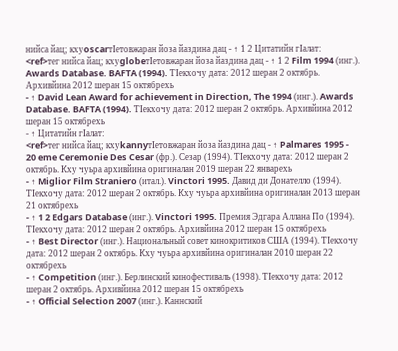нийса йац; кхуoscarтIетовжаран йоза йаздина дац - ↑ 1 2 Цитатийн гӀалат:
<ref>тег нийса йац; кхуglobeтIетовжаран йоза йаздина дац - ↑ 1 2 Film 1994 (инг.). Awards Database. BAFTA (1994). ТӀекхочу дата: 2012 шеран 2 октябрь. Архивйина 2012 шеран 15 октябрехь
- ↑ David Lean Award for achievement in Direction, The 1994 (инг.). Awards Database. BAFTA (1994). ТӀекхочу дата: 2012 шеран 2 октябрь. Архивйина 2012 шеран 15 октябрехь
- ↑ Цитатийн гӀалат:
<ref>тег нийса йац; кхуkannyтIетовжаран йоза йаздина дац - ↑ Palmares 1995 - 20 eme Ceremonie Des Cesar (фр.). Сезар (1994). ТӀекхочу дата: 2012 шеран 2 октябрь. Кху чуьра архивйина оригиналан 2019 шеран 22 январехь
- ↑ Miglior Film Straniero (итал.). Vinctori 1995. Давид ди Донателло (1994). ТӀекхочу дата: 2012 шеран 2 октябрь. Кху чуьра архивйина оригиналан 2013 шеран 21 октябрехь
- ↑ 1 2 Edgars Database (инг.). Vinctori 1995. Премия Эдгара Аллана По (1994). ТӀекхочу дата: 2012 шеран 2 октябрь. Архивйина 2012 шеран 15 октябрехь
- ↑ Best Director (инг.). Национальный совет кинокритиков США (1994). ТӀекхочу дата: 2012 шеран 2 октябрь. Кху чуьра архивйина оригиналан 2010 шеран 22 октябрехь
- ↑ Competition (инг.). Берлинский кинофестиваль (1998). ТӀекхочу дата: 2012 шеран 2 октябрь. Архивйина 2012 шеран 15 октябрехь
- ↑ Official Selection 2007 (инг.). Каннский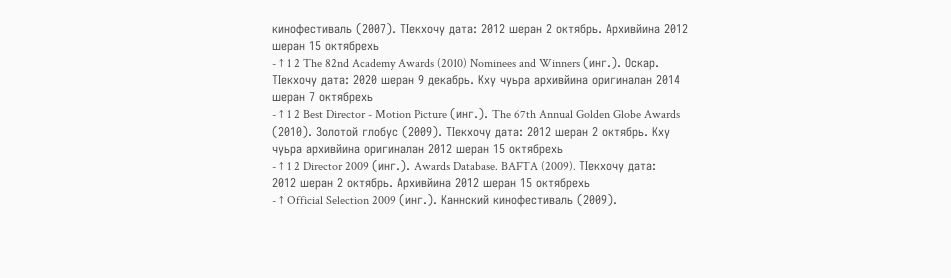кинофестиваль (2007). ТӀекхочу дата: 2012 шеран 2 октябрь. Архивйина 2012 шеран 15 октябрехь
- ↑ 1 2 The 82nd Academy Awards (2010) Nominees and Winners (инг.). Оскар. ТӀекхочу дата: 2020 шеран 9 декабрь. Кху чуьра архивйина оригиналан 2014 шеран 7 октябрехь
- ↑ 1 2 Best Director - Motion Picture (инг.). The 67th Annual Golden Globe Awards (2010). Золотой глобус (2009). ТӀекхочу дата: 2012 шеран 2 октябрь. Кху чуьра архивйина оригиналан 2012 шеран 15 октябрехь
- ↑ 1 2 Director 2009 (инг.). Awards Database. BAFTA (2009). ТӀекхочу дата: 2012 шеран 2 октябрь. Архивйина 2012 шеран 15 октябрехь
- ↑ Official Selection 2009 (инг.). Каннский кинофестиваль (2009).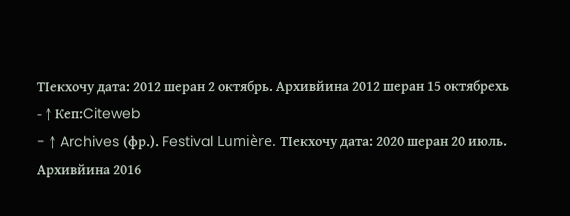ТӀекхочу дата: 2012 шеран 2 октябрь. Архивйина 2012 шеран 15 октябрехь
- ↑ Кеп:Citeweb
- ↑ Archives (фр.). Festival Lumière. ТӀекхочу дата: 2020 шеран 20 июль. Архивйина 2016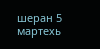шеран 5 мартехь